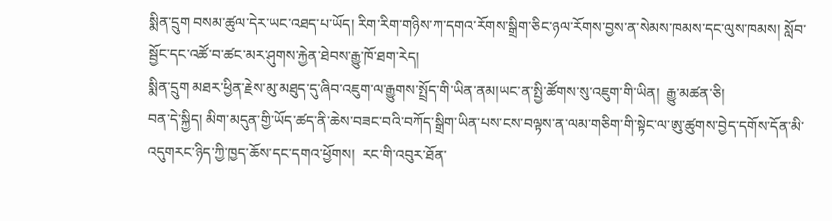སྨིན་དྲུག བསམ་ཚུལ་དེར་ཡང་འཐད་པ་ཡོད། རིག་རིག་གཉིས་ཀ་དགའ་རོགས་སྒྲིག་ཅིང་ཉལ་རོགས་བྱས་ན་སེམས་ཁམས་དང་ལུས་ཁམས། སློབ་སྦྱོང་དང་འཚོ་བ་ཚང་མར་ཤུགས་རྐྱེན་ཐེབས་རྒྱུ་ཁོ་ཐག་རེད།
སྨིན་དྲུག མཐར་ཕྱིན་རྗེས་མུ་མཐུད་དུ་ཞིབ་འཇུག་ལ་རྒྱུགས་སྤྲོད་གི་ཡིན་ནམ།ཡང་ན་སྤྱི་ཚོགས་སུ་འཇུག་གི་ཡིན།  རྒྱུ་མཚན་ཅི།
བན་དེ་སྐྱིད། མིག་མདུན་གྱི་ཡོད་ཚད་ནི་ཆེས་བཟང་བའི་བཀོད་སྒྲིག་ཡིན་པས་ངས་བལྟས་ན་ལམ་གཅིག་གི་སྟེང་ལ་ཨུ་ཚུགས་བྱེད་དགོས་དོན་མི་འདུགརང་ཉིད་ཀྱི་ཁྱད་ཆོས་དང་དགའ་ཕྱོགས།  རང་གི་འབུར་ཐོན་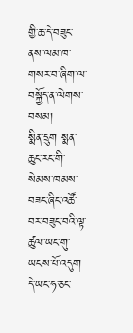གྱི་ཆ་དེ་བཟུང་ནས་ལམ་ཁ་གསར་བ་ཞིག་ལ་བསྐྱོད་ན་ལེགས་བསམ།
སྨིན་དྲུག སྨན་ཆུང་རང་གི་སེམས་ཁམས་བཟང་ཞིང་འཚོ་བར་བཟུང་བའི་ལྟ་ཚུལ་ཡང་གུ་ཡངས་པོ་འདུག དེ་ཡང་ཧ་ཅང་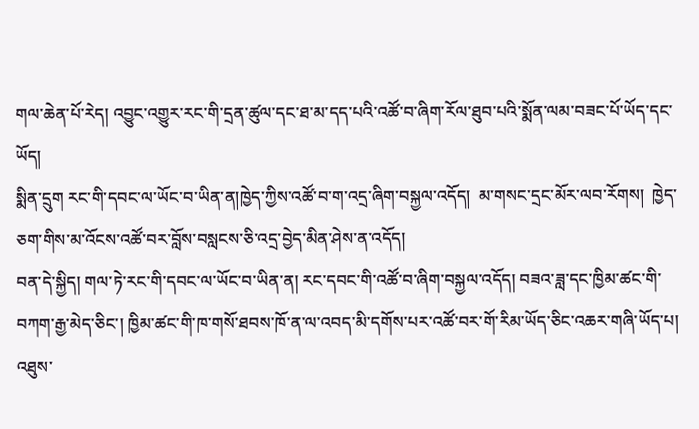གལ་ཆེན་པོ་རེད། འབྱུང་འགྱུར་རང་གི་དྲན་ཚུལ་དང་ཐ་མ་དད་པའི་འཚོ་བ་ཞིག་རོལ་ཐུབ་པའི་སྨོན་ལམ་བཟང་པོ་ཡོད་དང་ཡོད།
སྨིན་དྲུག རང་གི་དབང་ལ་ཡོང་བ་ཡིན་ན།ཁྱེད་ཀྱིས་འཚོ་བ་ག་འདྲ་ཞིག་བསྐྱལ་འདོད།  མ་གསང་དྲང་མོར་ལབ་རོགས།  ཁྱེད་ཅག་གིས་མ་འོངས་འཚོ་བར་བློས་བསླངས་ཅི་འདྲ་བྱེད་མིན་ཤེས་ན་འདོད།
བན་དེ་སྐྱིད། གལ་ཏེ་རང་གི་དབང་ལ་ཡོང་བ་ཡིན་ན། རང་དབང་གི་འཚོ་བ་ཞིག་བསྐྱལ་འདོད། བཟའ་ཟླ་དང་ཁྱིམ་ཚང་གི་བཀག་རྒྱ་མེད་ཅིང་། ཁྱིམ་ཚང་གི་ཁ་གསོ་ཐབས་ཁོ་ན་ལ་འབད་མི་དགོས་པར་འཚོ་བར་གོ་རིམ་ཡོད་ཅིང་འཆར་གཞི་ཡོད་པ། འཐུས་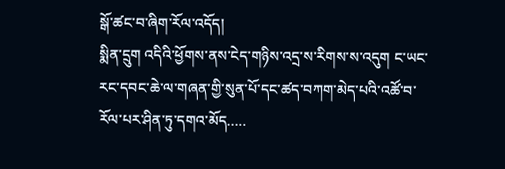སྒོ་ཚང་བ་ཞིག་རོལ་འདོད།
སྨིན་དྲུག འདིའི་ཕྱོགས་ནས་ངེད་གཉིས་འདྲ་ས་རིགས་ས་འདུག ང་ཡང་རང་དབང་ཆེ་ལ་གཞན་གྱི་སུན་པོ་དང་ཚད་བཀག་མེད་པའི་འཚོ་བ་རོལ་པར་ཤིན་ཏུ་དགའ་མོད…..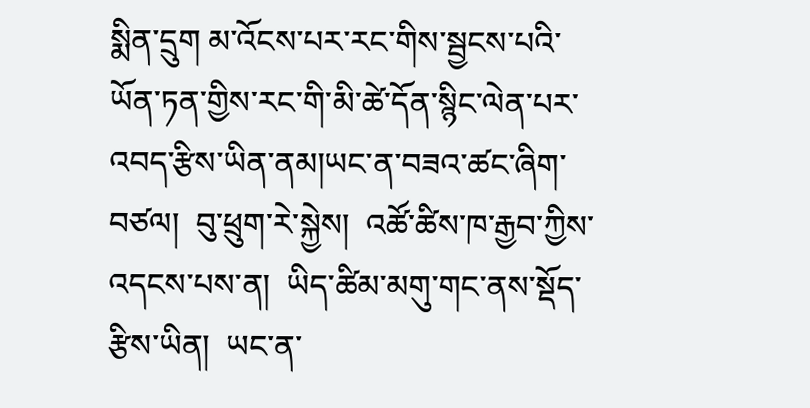སྨིན་དྲུག མ་འོངས་པར་རང་གིས་སྦྱངས་པའི་ཡོན་ཏན་གྱིས་རང་གི་མི་ཚེ་དོན་སྙིང་ལེན་པར་འབད་རྩིས་ཡིན་ནམ།ཡང་ན་བཟའ་ཚང་ཞིག་བཙལ།  བུ་ཕྲུག་རེ་སྐྱེས།  འཚོ་ཚིས་ཁ་རྒྱབ་ཀྱིས་འདངས་པས་ན།  ཡིད་ཚིམ་མགུ་གང་ནས་སྡོད་རྩིས་ཡིན།  ཡང་ན་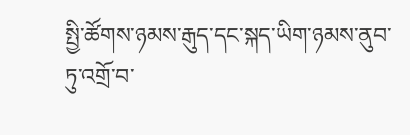སྤྱི་ཚོགས་ཉམས་རྒུད་དང་སྐད་ཡིག་ཉམས་ནུབ་ཏུ་འགྲོ་བ་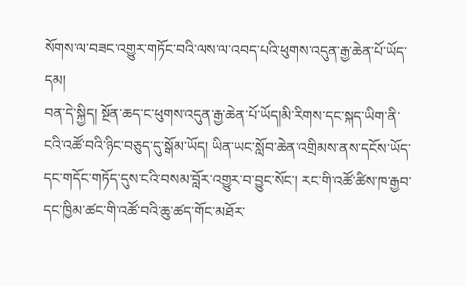སོགས་ལ་བཟང་འགྱུར་གཏོང་བའི་ལས་ལ་འབད་པའི་ཕུགས་འདུན་རྒྱ་ཆེན་པོ་ཡོད་དམ།
བན་དེ་སྐྱིད། སྔོན་ཆད་ང་ཕུགས་འདུན་རྒྱ་ཆེན་པོ་ཡོད།མི་རིགས་དང་སྐད་ཡིག་ནི་ངའི་འཚོ་བའི་ཉིང་བཅུད་དུ་སྒོམ་ཡོད། ཡིན་ཡང་སློབ་ཆེན་འགྲིམས་ནས་དངོས་ཡོད་དང་གདོང་གཏོད་དུས་ངའི་བསམ་བློར་འགྱུར་བ་བྱུང་སོང་། རང་གི་འཚོ་ཚིས་ཁ་རྒྱབ་དང་ཁྱིམ་ཚང་གི་འཚོ་བའི་ཆུ་ཚད་གོང་མཐོར་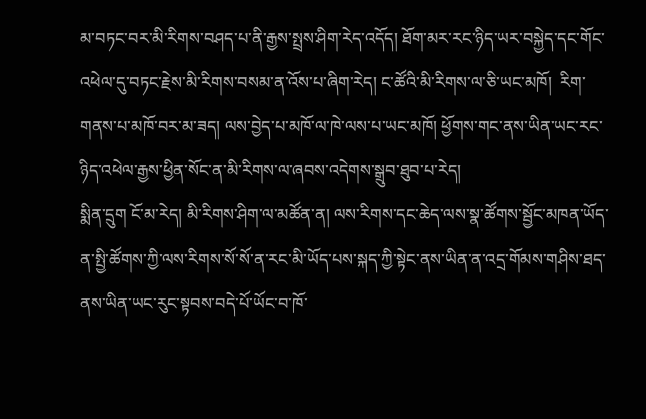མ་བཏང་བར་མི་རིགས་བཤད་པ་ནི་རྒྱས་སྤྲས་ཤིག་རེད་འདོད། ཐོག་མར་རང་ཉིད་ཡར་བསྐྱེད་དང་གོང་འཕེལ་དུ་བཏང་རྗེས་མི་རིགས་བསམ་ན་འོས་པ་ཞིག་རེད། ང་ཚོའི་མི་རིགས་ལ་ཅི་ཡང་མཁོ།  རིག་གནས་པ་མཁོ་བར་མ་ཟད། ལས་བྱེད་པ་མཁོ་ལ་ཁེ་ལས་པ་ཡང་མཁོ། ཕྱོགས་གང་ནས་ཡིན་ཡང་རང་ཉིད་འཕེལ་རྒྱས་ཕྱིན་སོང་ན་མི་རིགས་ལ་ཞབས་འདེགས་སྒྲུབ་ཐུབ་པ་རེད།
སྨིན་དྲུག ངོ་མ་རེད། མི་རིགས་ཤིག་ལ་མཚོན་ན། ལས་རིགས་དང་ཆེད་ལས་སྣ་ཚོགས་སྦྱོང་མཁན་ཡོད་ན་སྤྱི་ཚོགས་ཀྱི་ལས་རིགས་སོ་སོ་ན་རང་མི་ཡོད་པས་སྐད་ཀྱི་སྟེང་ནས་ཡིན་ན་འདྲ་གོམས་གཤིས་ཐད་ནས་ཡིན་ཡང་རུང་སྟབས་བདེ་པོ་ཡོང་བ་ཁོ་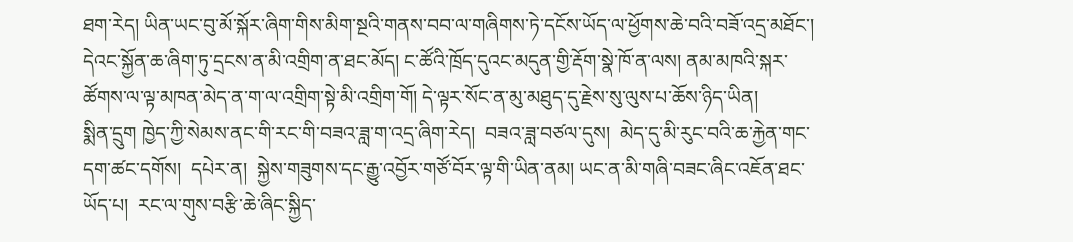ཐག་རེད། ཡིན་ཡང་བུ་མོ་སྐོར་ཞིག་གིས་མིག་སྔའི་གནས་བབ་ལ་གཞིགས་ཏེ་དངོས་ཡོད་ལ་ཕྱོགས་ཆེ་བའི་བཟོ་འདྲ་མཐོང་། དེའང་སྐྱོན་ཆ་ཞིག་ཏུ་དྲངས་ན་མི་འགྲིག་ན་ཐང་མོད། ང་ཚོའི་ཁྲོད་དུའང་མདུན་གྱི་རྡོག་སྣེ་ཁོ་ན་ལས། ནམ་མཁའི་སྐར་ཚོགས་ལ་ལྟ་མཁན་མེད་ན་ག་ལ་འགྲིག་སྟེ་མི་འགྲིག་གོ། དེ་ལྟར་སོང་ན་མུ་མཐུད་དུ་རྗེས་སུ་ལུས་པ་ཆོས་ཉིད་ཡིན།
སྨིན་དྲུག ཁྱེད་ཀྱི་སེམས་ནང་གི་རང་གི་བཟའ་ཟླ་ག་འདྲ་ཞིག་རེད།  བཟའ་ཟླ་བཙལ་དུས།  མེད་དུ་མི་རུང་བའི་ཆ་རྐྱེན་གང་དག་ཚང་དགོས།  དཔེར་ན།  སྐྱེས་གཟུགས་དང་རྒྱུ་འབྱོར་གཙོ་བོར་ལྟ་གི་ཡིན་ནམ། ཡང་ན་མི་གཞི་བཟང་ཞིང་འཇོན་ཐང་ཡོད་པ།  རང་ལ་གུས་བརྩི་ཆེ་ཞིང་སྐྱིད་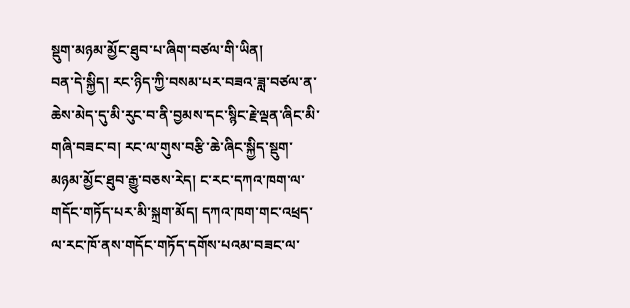སྡུག་མཉམ་མྱོང་ཐུབ་པ་ཞིག་བཙལ་གི་ཡིན།
བན་དེ་སྐྱིད། རང་ཉིད་ཀྱི་བསམ་པར་བཟའ་ཟླ་བཙལ་ན་ཆེས་མེད་དུ་མི་རུང་བ་ནི་བྱམས་དང་སྙིང་རྗེ་ལྡན་ཞིང་མི་གཞི་བཟང་བ། རང་ལ་གུས་བརྩི་ཆེ་ཞིང་སྐྱིད་སྡུག་མཉམ་མྱོང་ཐུབ་རྒྱུ་བཅས་རེད། ང་རང་དཀའ་ཁག་ལ་གདོང་གཏོད་པར་མི་སྐྲག་མོད། དཀའ་ཁག་གང་འཕྲད་ལ་རང་ཁོ་ནས་གདོང་གཏོད་དགོས་པའམ་བཟང་ལ་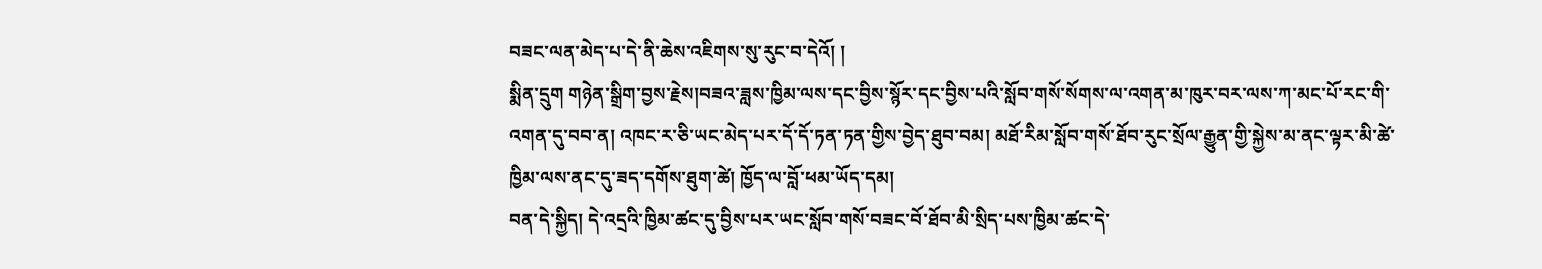བཟང་ལན་མེད་པ་དེ་ནི་ཆེས་འཇིགས་སུ་རུང་བ་དེའོ། །
སྨིན་དྲུག གཉེན་སྒྲིག་བྱས་རྗེས།བཟའ་ཟླས་ཁྱིམ་ལས་དང་བྱིས་སྙོར་དང་བྱིས་པའི་སློབ་གསོ་སོགས་ལ་འགན་མ་ཁུར་བར་ལས་ཀ་མང་པོ་རང་གི་འགན་དུ་བབ་ན། འཁང་ར་ཅི་ཡང་མེད་པར་དོ་དོ་ཏན་ཏན་གྱིས་བྱེད་ཐུབ་བམ། མཐོ་རིམ་སློབ་གསོ་ཐོབ་རུང་སྲོལ་རྒྱུན་གྱི་སྐྱེས་མ་ནང་ལྟར་མི་ཚེ་ཁྱིམ་ལས་ནང་དུ་ཟད་དགོས་ཐུག་ཚེ། ཁྱོད་ལ་བློ་ཕམ་ཡོད་དམ།
བན་དེ་སྐྱིད། དེ་འདྲའི་ཁྱིམ་ཚང་དུ་བྱིས་པར་ཡང་སློབ་གསོ་བཟང་བོ་ཐོབ་མི་སྲིད་པས་ཁྱིམ་ཚང་དེ་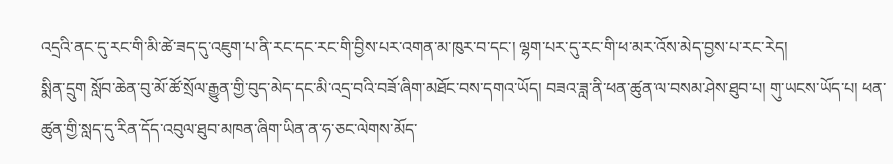འདྲའི་ནང་དུ་རང་གི་མི་ཚེ་ཟད་དུ་འཇུག་པ་ནི་རང་དང་རང་གི་བྱིས་པར་འགན་མ་ཁུར་བ་དང་། ལྷག་པར་དུ་རང་གི་ཕ་མར་འོས་མེད་བྱས་པ་རང་རེད།
སྨིན་དྲུག སློབ་ཆེན་བུ་མོ་ཚོ་སྲོལ་རྒྱུན་གྱི་བུད་མེད་དང་མི་འདྲ་བའི་བཟོ་ཞིག་མཐོང་བས་དགའ་ཡོད། བཟའ་ཟླ་ནི་ཕན་ཚུན་ལ་བསམ་ཤེས་ཐུབ་པ། གུ་ཡངས་ཡོད་པ། ཕན་ཚུན་གྱི་སླད་དུ་རིན་དོད་འབུལ་ཐུབ་མཁན་ཞིག་ཡིན་ན་ཧ་ཅང་ལེགས་མོད་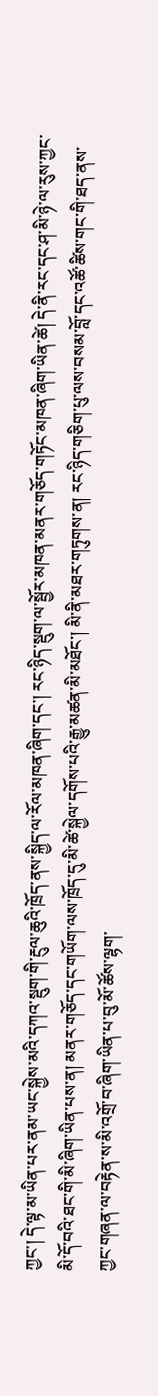ཀྱང་། དེ་ལྟ་མ་ཡིན་པར་ནམ་ཡང་སྐྱེས་མའི་དཀའ་སྡུག་གི་རྔུལ་ཆུའི་ཁྲོད་ནས་སྐྱིད་ལ་རོལ་མཁན་ཞིག་དང་། རང་ཉིད་སྡུག་ལ་སྦྱོར་མཁན་མནར་གཅོད་གཏོང་མཁན་ཞིག་ཡིན་ཚེ། དེ་ནི་རང་དང་ཤ་མི་ཉེ་ལ་རུས་ཀྱང་མི་དོ་བའི་ཐང་གི་མི་ཞིག་ཡིན་པས་ན། མནར་གཅོད་དང་གཡོག་ལས་ཁྲོད་དུ་མི་ཚེ་སྐྱེལ་དགོས་པའི་རྒྱུ་མཚན་མི་མཐོང་། མི་ནི་མཐར་གཏུགས་ན། རང་ཉིད་གཅིག་པུ་ལས་བསམ་བློ་དང་འཚོ་ཚིས་གང་གི་ཐད་ནས་ཀྱང་གཞན་ལ་བརྟེན་ས་མི་འགྲོ་བ་ཞིག་ཡིན་པ་བུ་མོ་ཚོས་ལྷག་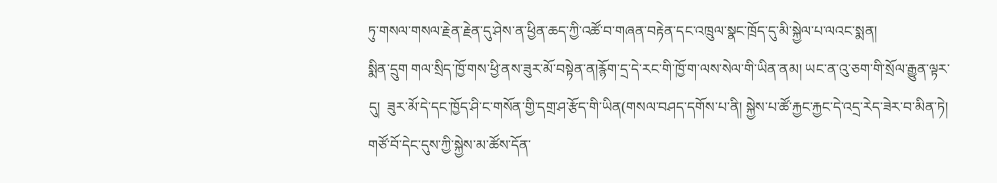ཏུ་གསལ་གསལ་རྗེན་རྗེན་དུ་ཤེས་ན་ཕྱིན་ཆད་ཀྱི་འཚོ་བ་གཞན་བརྟེན་དང་འཁྲུལ་སྣང་ཁྲོད་དུ་མི་སྐྱེལ་པ་ལའང་སྨན།
སྨིན་དྲུག གལ་སྲིད་ཁྱོ་གས་ཕྱི་ནས་ཟུར་མོ་བསྟེན་ན།རྙོག་དྲ་དེ་རང་གི་ཁྱོ་ག་ལས་སེལ་གི་ཡིན་ནམ། ཡང་ན་འུ་ཅག་གི་སྲོལ་རྒྱུན་ལྟར་དུ།  ཟུར་མོ་དེ་དང་ཁྱོད་ཤི་ང་གསོན་གྱི་དགྲ་ཤ་རྩོད་གི་ཡིན(གསལ་བཤད་དགོས་པ་ནི། སྐྱེས་པ་ཚོ་རྐྱང་རྐྱང་དེ་འདྲ་རེད་ཟེར་བ་མིན་ཏེ།  གཙོ་བོ་དེང་དུས་ཀྱི་སྐྱེས་མ་ཚོས་དོན་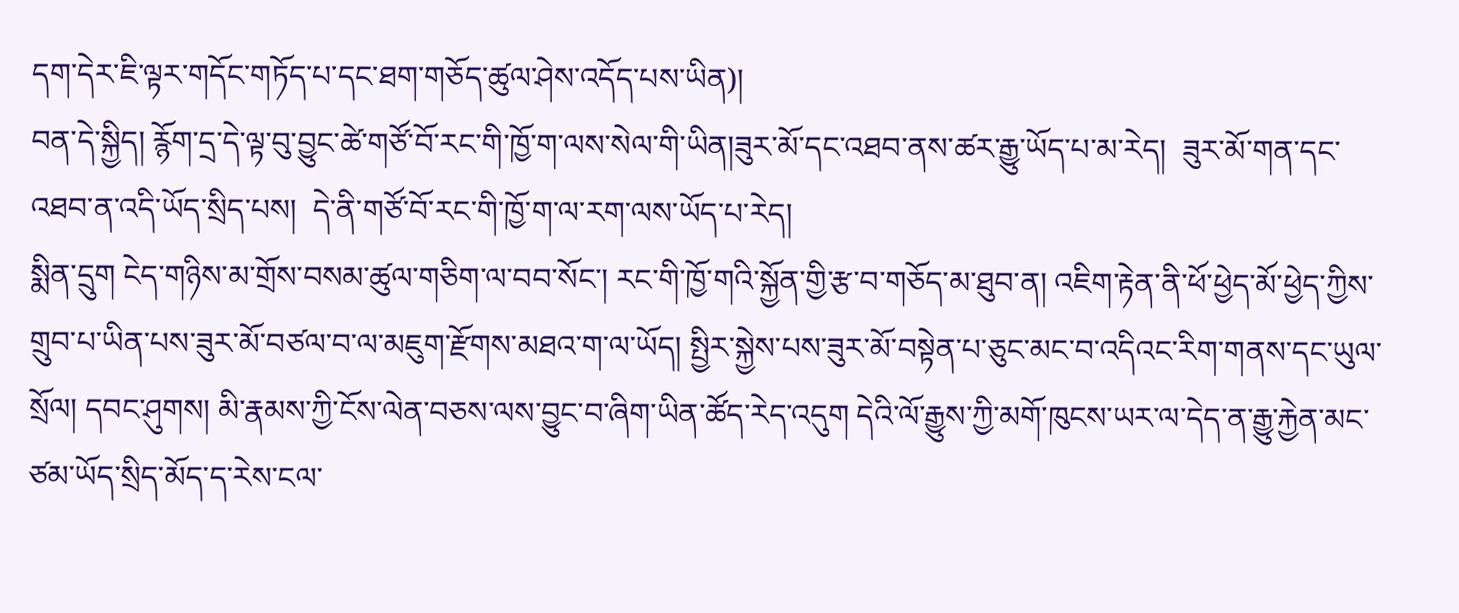དག་དེར་ཇི་ལྟར་གདོང་གཏོད་པ་དང་ཐག་གཅོད་ཚུལ་ཤེས་འདོད་པས་ཡིན)།
བན་དེ་སྐྱིད། རྙོག་དྲ་དེ་ལྟ་བུ་བྱུང་ཚེ་གཙོ་བོ་རང་གི་ཁྱོ་ག་ལས་སེལ་གི་ཡིན།ཟུར་མོ་དང་འཐབ་ནས་ཚར་རྒྱུ་ཡོད་པ་མ་རེད།  ཟུར་མོ་གན་དང་འཐབ་ན་འདི་ཡོད་སྲིད་པས།  དེ་ནི་གཙོ་བོ་རང་གི་ཁྱོ་ག་ལ་རག་ལས་ཡོད་པ་རེད།
སྨིན་དྲུག ངེད་གཉིས་མ་གྲོས་བསམ་ཚུལ་གཅིག་ལ་བབ་སོང་། རང་གི་ཁྱོ་གའི་སྐྱོན་གྱི་རྩ་བ་གཅོད་མ་ཐུབ་ན། འཇིག་རྟེན་ནི་ཕོ་ཕྱེད་མོ་ཕྱེད་ཀྱིས་གྲུབ་པ་ཡིན་པས་ཟུར་མོ་བཙལ་བ་ལ་མཇུག་རྫོགས་མཐའ་ག་ལ་ཡོད། སྤྱིར་སྐྱེས་པས་ཟུར་མོ་བསྟེན་པ་ཅུང་མང་བ་འདིའང་རིག་གནས་དང་ཡུལ་སྲོལ། དབང་ཤུགས། མི་རྣམས་ཀྱི་ངོས་ལེན་བཅས་ལས་བྱུང་བ་ཞིག་ཡིན་ཚོད་རེད་འདུག དེའི་ལོ་རྒྱུས་ཀྱི་མགོ་ཁུངས་ཡར་ལ་དེད་ན་རྒྱུ་རྐྱེན་མང་ཙམ་ཡོད་སྲིད་མོད་ད་རེས་ངལ་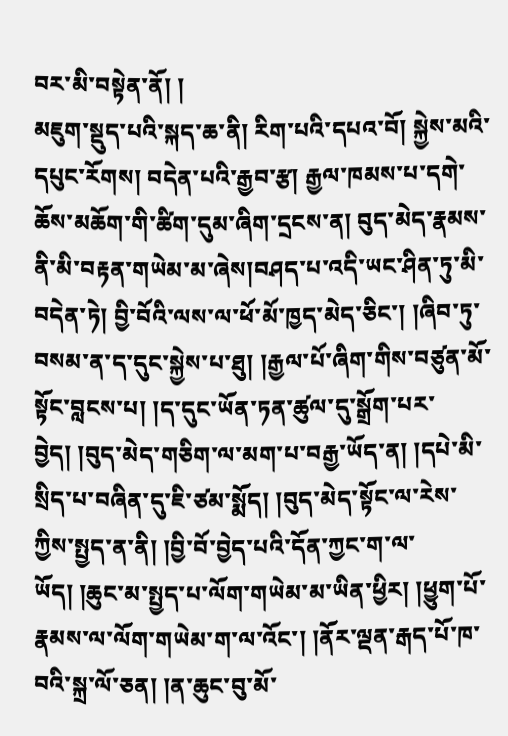བར་མི་བསྟེན་ནོ། །
མཇུག་སྡུད་པའི་སྐད་ཆ་ནི། རིག་པའི་དཔའ་བོ། སྐྱེས་མའི་དཔུང་རོགས། བདེན་པའི་རྒྱབ་རྩ། རྒྱལ་ཁམས་པ་དགེ་ཆོས་མཆོག་གི་ཚིག་དུམ་ཞིག་དྲངས་ན། བུད་མེད་རྣམས་ནི་མི་བརྟན་གཡེམ་མ་ཞེས།བཤད་པ་འདི་ཡང་ཤིན་ཏུ་མི་བདེན་ཏེ། བྱི་བོའི་ལས་ལ་ཕོ་མོ་ཁྱད་མེད་ཅིང་། །ཞིབ་ཏུ་བསམ་ན་ད་དུང་སྐྱེས་པ་ཐུ། །རྒྱལ་པོ་ཞིག་གིས་བཙུན་མོ་སྟོང་བླངས་པ། །ད་དུང་ཡོན་ཏན་ཚུལ་དུ་སྒྲོག་པར་བྱེད། །བུད་མེད་གཅིག་ལ་མག་པ་བརྒྱ་ཡོད་ན། །དཔེ་མི་སྲིད་པ་བཞིན་དུ་ཇི་ཙམ་སྨོད། །བུད་མེད་སྟོང་ལ་རེས་ཀྱིས་སྤྱད་ན་ནི། །བྱི་བོ་བྱེད་པའི་དོན་ཀྱང་ག་ལ་ཡོད། །ཆུང་མ་སྤྱད་པ་ལོག་གཡེམ་མ་ཡིན་ཕྱིར། །ཕྱུག་པོ་རྣམས་ལ་ལོག་གཡེམ་ག་ལ་འོང་། །ནོར་ལྡན་རྒད་པོ་ཁ་བའི་སྐྲ་ལོ་ཅན། །ན་ཆུང་བུ་མོ་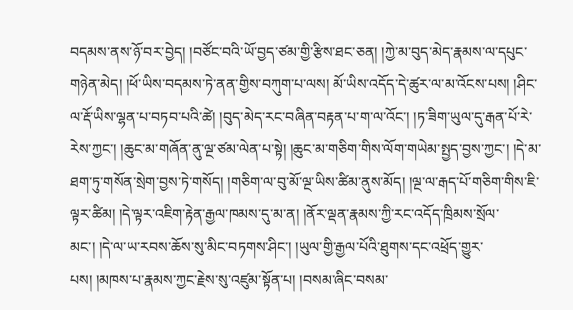བདམས་ནས་ཉོ་བར་བྱེད། །བཙོང་བའི་ཡོ་བྱད་ཙམ་གྱི་རྩིས་ཐང་ཅན། །ཀྱེ་མ་བུད་མེད་རྣམས་ལ་དཔུང་གཉེན་མེད། །ཕོ་ཡིས་བདམས་ཏེ་ནན་གྱིས་བཀུག་པ་ལས། མོ་ཡིས་འདོད་དེ་ཚུར་ལ་མ་འོངས་པས། །ཤིང་ལ་རྡོ་ཡིས་ལྷན་པ་བཏབ་པའི་ཚེ། །བུད་མེད་རང་བཞིན་བརྟན་པ་ག་ལ་འོང་། །ཏ་ཟིག་ཡུལ་དུ་རྒན་པོ་རེ་རེས་ཀྱང་། །ཆུང་མ་གཞོན་ནུ་ལྔ་ཙམ་ལེན་པ་སྟེ། །ཆུང་མ་གཅིག་གིས་ལོག་གཡེམ་སྤྱད་བྱས་ཀྱང་། །དེ་མ་ཐག་ཏུ་གསོན་སྲེག་བྱས་ཏེ་གསོད། །གཅིག་ལ་བུ་མོ་ལྔ་ཡིས་ཚིམ་ནུས་མོད། །ལྔ་ལ་རྒད་པོ་གཅིག་གིས་ཇི་ལྟར་ཚིམ། །དེ་ལྟར་འཇིག་རྟེན་རྒྱལ་ཁམས་དུ་མ་ན། །ནོར་ལྡན་རྣམས་ཀྱི་རང་འདོད་ཁྲིམས་སྲོལ་མང་། །དེ་ལ་ཡ་རབས་ཆོས་སུ་མིང་བཏགས་ཤིང་། །ཡུལ་གྱི་རྒྱལ་པོའི་ཐུགས་དང་འཕྲོད་གྱུར་པས། །མཁས་པ་རྣམས་ཀྱང་རྗེས་སུ་འཛུམ་སྟོན་པ། །བསམ་ཞིང་བསམ་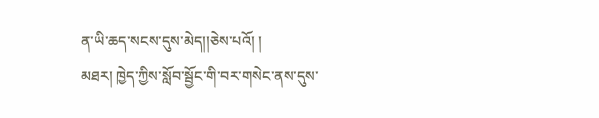ན་ཡི་ཆད་སངས་དུས་མེད།།ཅེས་པའོ། །
མཐར། ཁྱེད་ཀྱིས་སློབ་སྦྱོང་གི་བར་གསེང་ནས་དུས་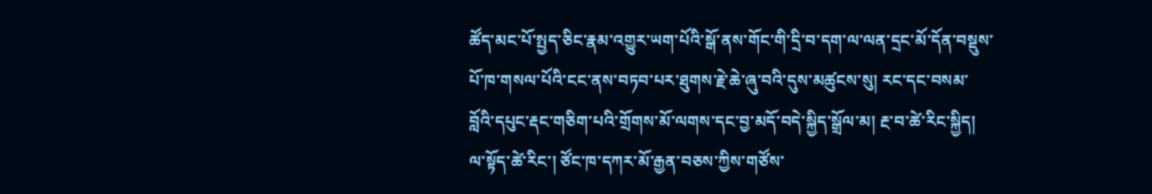ཚོད་མང་པོ་སྤྱད་ཅིང་རྣམ་འགྱུར་ཡག་པོའི་སྒོ་ནས་གོང་གི་དྲི་བ་དག་ལ་ལན་དྲང་མོ་དོན་བསྡུས་པོ་ཁ་གསལ་པོའི་ངང་ནས་བཏབ་པར་ཐུགས་རྗེ་ཆེ་ཞུ་བའི་དུས་མཚུངས་སུ། རང་དང་བསམ་བློའི་དཔུང་རྡང་གཅིག་པའི་གྲོགས་མོ་ལགས་དང་བྱ་མདོ་བདེ་སྐྱིད་སྒྲོལ་མ། རྔ་བ་ཚེ་རིང་སྐྱིད། ལ་སྟོད་ཚེ་རིང་། ཙོང་ཁ་དཀར་མོ་རྒྱན་བཅས་ཀྱིས་གཙོས་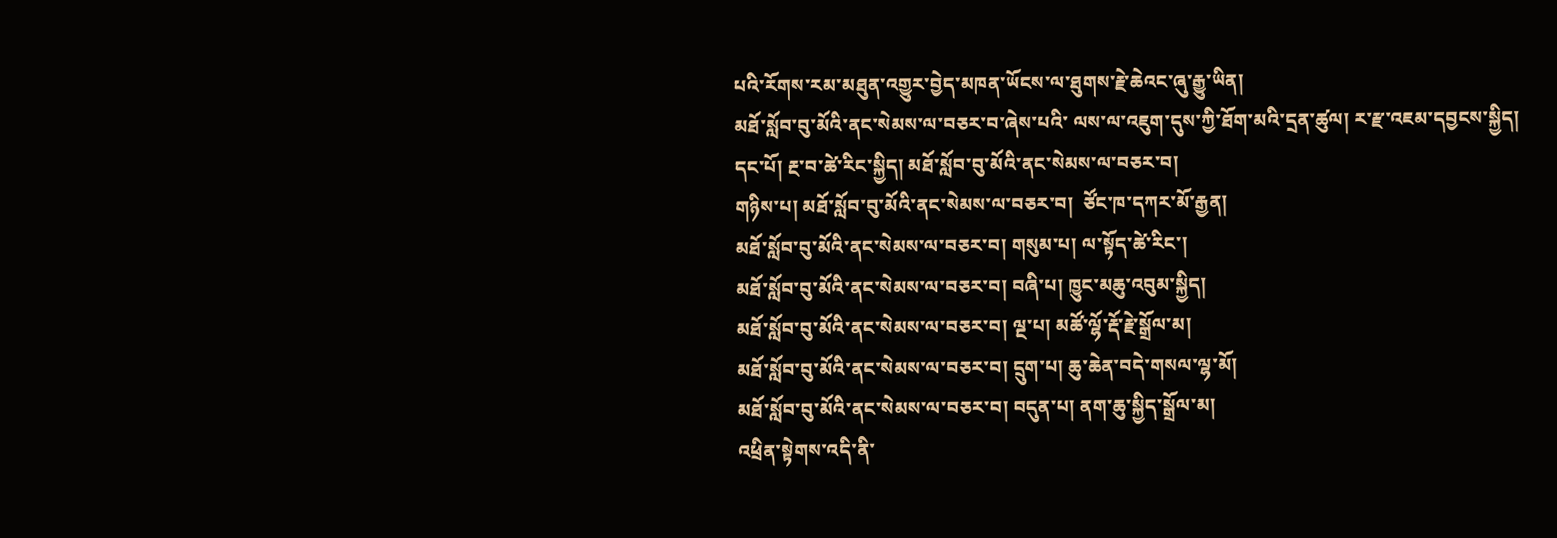པའི་རོགས་རམ་མཐུན་འགྱུར་བྱེད་མཁན་ཡོངས་ལ་ཐུགས་རྗེ་ཆེའང་ཞུ་རྒྱུ་ཡིན།
མཐོ་སློབ་བུ་མོའི་ནང་སེམས་ལ་བཅར་བ་ཞེས་པའི་ ལས་ལ་འཇུག་དུས་ཀྱི་ཐོག་མའི་དྲན་ཚུལ། ར་རྫ་འཇམ་དབྱངས་སྐྱིད།
དང་པོ། རྔ་བ་ཚེ་རིང་སྐྱིད། མཐོ་སློབ་བུ་མོའི་ནང་སེམས་ལ་བཅར་བ།
གཉིས་པ། མཐོ་སློབ་བུ་མོའི་ནང་སེམས་ལ་བཅར་བ།  ཙོང་ཁ་དཀར་མོ་རྒྱན།
མཐོ་སློབ་བུ་མོའི་ནང་སེམས་ལ་བཅར་བ། གསུམ་པ། ལ་སྟོད་ཚེ་རིང་།
མཐོ་སློབ་བུ་མོའི་ནང་སེམས་ལ་བཅར་བ། བཞི་པ། ཁྱུང་མཆུ་འབུམ་སྐྱིད།
མཐོ་སློབ་བུ་མོའི་ནང་སེམས་ལ་བཅར་བ། ལྔ་པ། མཚོ་ལྷོ་རྡོ་རྗེ་སྒྲོལ་མ།
མཐོ་སློབ་བུ་མོའི་ནང་སེམས་ལ་བཅར་བ། དྲུག་པ། ཆུ་ཆེན་བདེ་གསལ་ལྷ་མོ།
མཐོ་སློབ་བུ་མོའི་ནང་སེམས་ལ་བཅར་བ། བདུན་པ། ནག་ཆུ་སྐྱིད་སྒྲོལ་མ།
འཕྲིན་སྟེགས་འདི་ནི་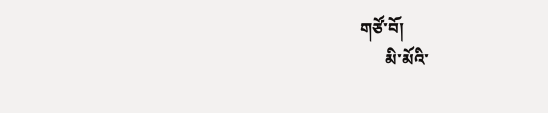གཙོ་བོ།
      མི་མོའི་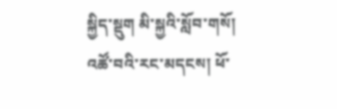སྐྱིད་སྡུག མི་སྐྱའི་སློབ་གསོ། འཚོ་བའི་རང་མདངས། ཕོ་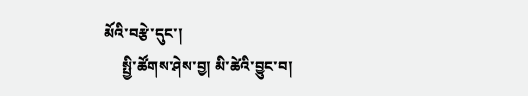མོའི་བརྩེ་དུང་།
     སྤྱི་ཚོགས་ཤེས་བྱ། མི་ཚེའི་བྱུང་བ།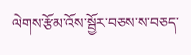ལེགས་རྩོམ་འོས་སྦྱོར་བཅས་ས་བཅད་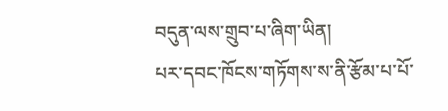བདུན་ལས་གྲུབ་པ་ཞིག་ཡིན།
པར་དབང་ཁོངས་གཏོགས་ས་ནི་རྩོམ་པ་པོ་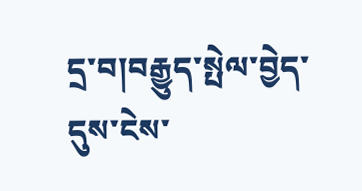དྲ་བ།བརྒྱུད་སྤེལ་བྱེད་དུས་ངེས་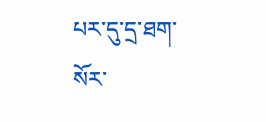པར་དུ་དྲ་ཐག་སོར་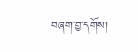བཞག་བྱ་དགོས།